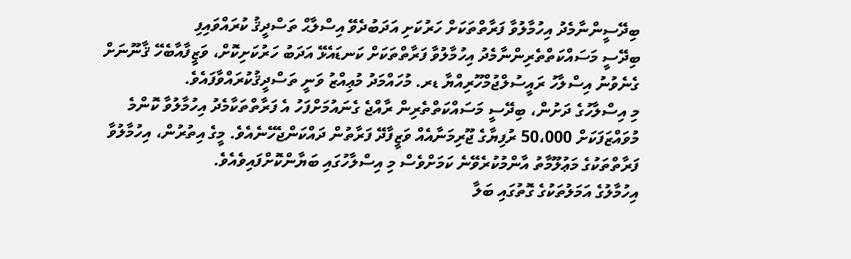ބިދޭސީންނާމެދު އިހުމާލުވާ ފަރާތްތަކަށް ހަރުކަށި އަދަބުދެވޭ އިސްލާޙް ތަސްދީޤު ކުރައްވައިފި
ބިދޭސީ މަސައްކަތްތެރިންނާމެދު އިހުމާލުވާ ފަރާތްތަކަށް ކަނޑައެޅޭ އަދަބު ހަރުކަށިކޮށް، ވަޒީފާއާބެހޭ ޤާނޫނަށް ގެނެވުނު އިސްލާހު ރައީސުލްޖުމްހޫރިއްޔާ ޑރ. މުހައްމަދު މުޢިއްޒު ވަނީ ތަސްދީޤުކުރައްވާފައެވެ.
މި އިސްލާހުގެ ދަށުން، ބިދޭސީ މަސައްކަތްތެރިން ރާއްޖެ ގެނައުމަށްފަހު އެ ފަރާތްތަކާމެދު އިހުމާލުވާ ކޮންމެ މުވައްޒަފަކަށް 50،000 ރުފިޔާގެ ޖޫރިމަނާއެއް ވަޒީފާދޭ ފަރާތުން ދައްކަންޖެހޭނެއެވެ. މީގެ އިތުރުން، އިހުމާލުވާ ފަރާތްތަކުގެ މަޢުލޫމާތު އާންމުކުރެވޭނެ ކަމަށްވެސް މި އިސްލާހުގައި ބަޔާންކޮށްފައިވެއެވެ.
އިހުމާލުގެ އަމަލުތަކުގެ ގޮތުގައި ބަލާ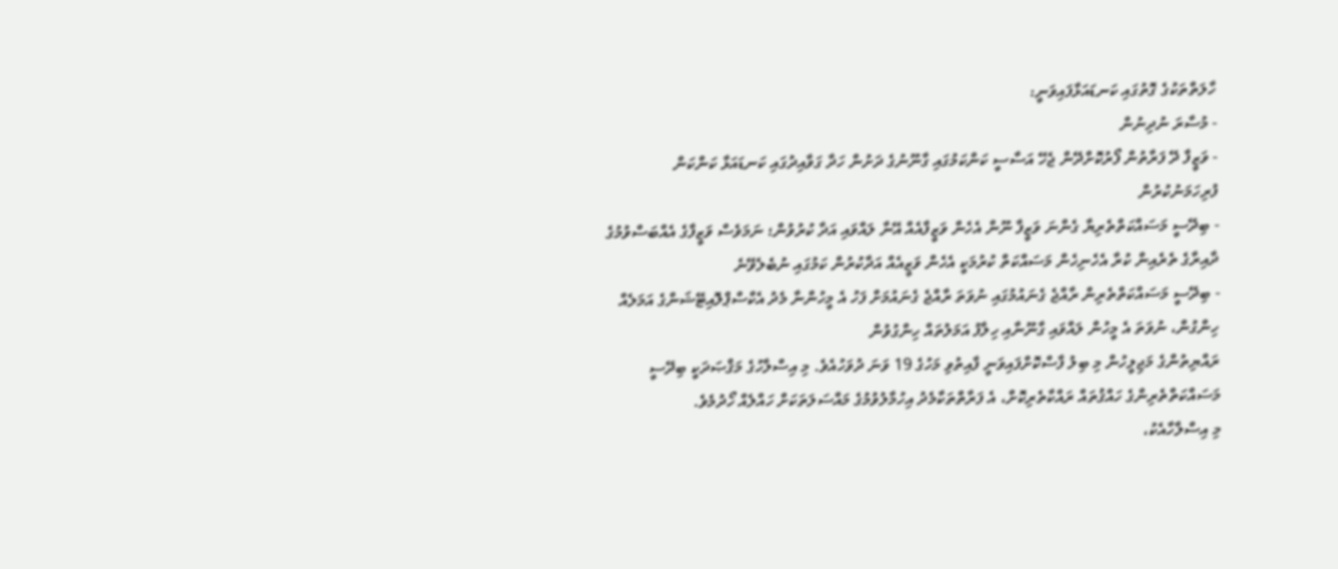ހާލަތްތަކުގެ ގޮތުގައި ކަނޑައަޅާފައިވަނީ:
- މުސާރަ ނުދިނުން
- ވަޒީފާ ދޭ ފަރާތުން ފޯރުކޮށްދޭން ޖެހޭ އަސާސީ ކަންކަމުގައި ގާނޫނުގެ ދަށުން ހަދާ ގަވާއިދުގައި ކަނޑައަޅާ ކަންކަން ފުރިހަމަނުކުރުން
- ބިދޭސީ މަސައްކަތްތެރިޔާ ގެންނަ ވަޒީފާ ނޫން އެހެން ވަޒީފާއެއް އޭނާ ލައްވައި އަދާ ކުރުވުން؛ ނަމަވެސް ވަޒީފާގެ އެއްބަސްވުމުގެ ދާއިރާގެ ތެރެއިން ކުރާ އެހެނިހެން މަސައްކަތް ކުރުމަކީ އެހެން ވަޒީއެއް އަދާކުރުން ކަމުގައި ނުބެލެވޭނެ
- ބިދޭސީ މަސައްކަތްތެރިން ރާއްޖެ ގެނައުމުގައި ނުވަތަ ރާއްޖެ ގެނައުމަށް ފަހު އެ މީހުންނާ މެދު އެކްސްޕްލޮއިޓޭޝަންގެ އަމަލެއް ހިންގުން، ނުވަތަ އެ މީހުން ލައްވައި ގާނޫނާއި ހިލާފު އަމަލުތައް ހިންގުވުން
ރައްޔިތުންގެ މަޖިލީހުން މި ބިލު ފާސްކޮށްފައިވަނީ ފާއިތުވި މަހުގެ 19 ވަނަ ދުވަހުއެވެ. މި އިސްލާހުގެ މަޤްޞަދަކީ ބިދޭސީ މަސައްކަތްތެރިންގެ ހައްޤުތައް ރައްކާތެރިކޮށް، އެ ފަރާތްތަކާމެދު އިހުމާލުވުމުގެ މައްސަލަތަކަށް ހައްލެއް ހޯދުމެވެ.
މި އިސްލާހާއެކު،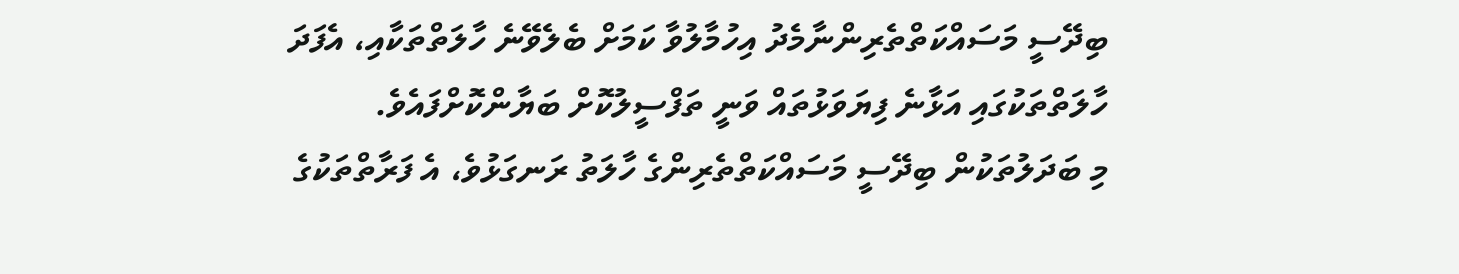ބިދޭސީ މަސައްކަތްތެރިންނާމެދު އިހުމާލުވާ ކަމަށް ބެލެވޭނެ ހާލަތްތަކާއި، އެފަދަ ހާލަތްތަކުގައި އަޅާނެ ފިޔަވަޅުތައް ވަނީ ތަފްސީލުކޮށް ބަޔާންކޮށްފައެވެ.
މި ބަދަލުތަކުން ބިދޭސީ މަސައްކަތްތެރިންގެ ހާލަތު ރަނގަޅުވެ، އެ ފަރާތްތަކުގެ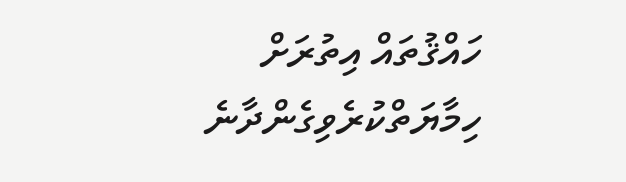ހައްޤުތައް އިތުރަށް ހިމާޔަތްކުރެވިގެންދާނެ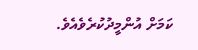ކަމަށް އުންމީދުކުރެވެއެވެ.